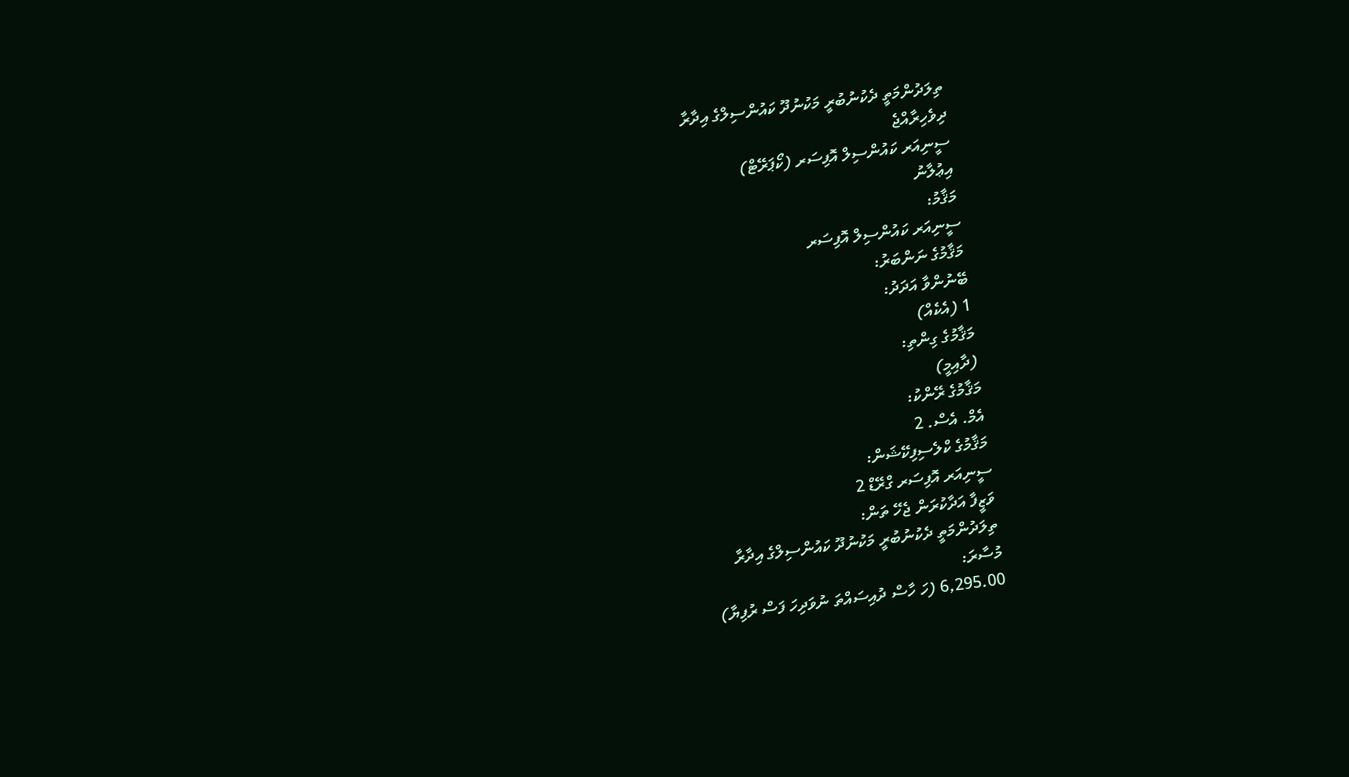ތިލަދުންމަތީ ދެކުނުބުރީ މަކުނުދޫ ކައުންސިލްގެ އިދާރާ
ދިވެހިރާއްޖެ
ސީނިއަރ ކައުންސިލް އޮފިސަރ (ކޯޕަރޭޓް)
އިޢުލާނު
މަޤާމު:
ސީނިއަރ ކައުންސިލް އޮފިސަރ
މަޤާމުގެ ނަންބަރު:
ބޭނުންވާ އަދަދު:
1 (އެކެއް)
މަޤާމުގެ ގިންތި:
(ދާއިމީ)
މަޤާމުގެ ރޭންކު:
އެމް. އެސް. 2
މަޤާމުގެ ކްލެސިފިކޭޝަން:
ސީނިއަރ އޮފިސަރ ގްރޭޑް 2
ވަޒީފާ އަދާކުރަން ޖެހޭ ތަން:
ތިލަދުންމަތީ ދެކުނުބުރީ މަކުނުދޫ ކައުންސިލްގެ އިދާރާ
މުސާރަ:
6,295.00 (ހަ ހާސް ދުއިސައްތަ ނުވަދިހަ ފަސް ރުފިޔާ)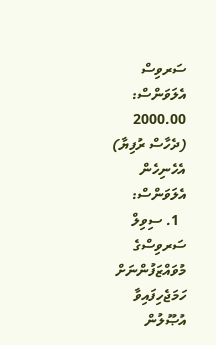ސަރވިސް އެލަވަންސް:
2000.00 (ދެހާސް ރުފިޔާ)
އެހެނިހެން އެލަވަންސް:
  1. ސިވިލް ސަރވިސްގެ މުވައްޒަފުންނަށް ހަމަޖެހިފައިވާ އުޞޫލުން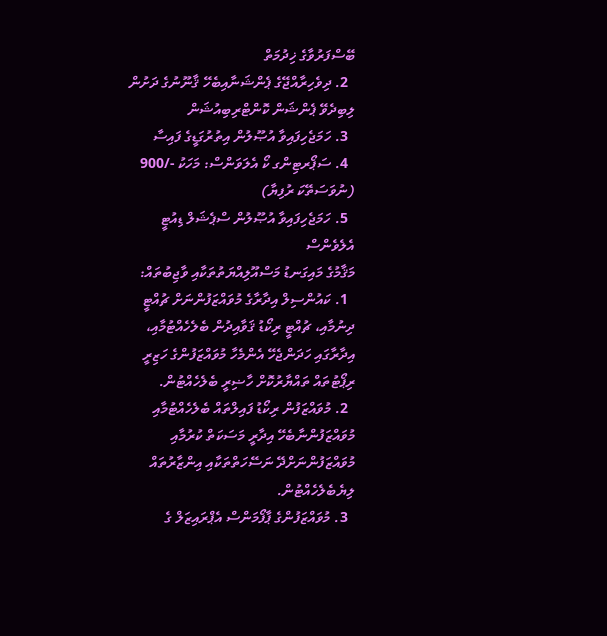ބޭސްފަރުވާގެ ޚިދުމަތް
  2. ދިވެހިރާއްޖޭގެ ޕެންޝަނާއިބެހޭ ޤާނޫނުގެ ދަށުން ލިބިދެވޭ ޕެންޝަން ކޮންޓްރިބިއުޝަން
  3. ހަމަޖެހިފައިވާ އުޞޫލުން އިތުރުގަޑީގެ ފައިސާ
  4. ސަޕޯރޓިންގ ކޯ އެލަވަންސް: މަހަކު -/900 (ނުވަސަތޭކަ ރުފިޔާ)
  5. ހަމަޖެހިފައިވާ އުޞޫލުން ސްޕެޝަލް ޑިއުޓީ އެލެވެންސް
މަޤާމުގެ މައިގަނޑު މަސްއޫލިއްޔަތުތަކާއި ވާޖިބުތައް:
  1. ކައުންސިލް އިދާރާގެ މުވައްޒަފުންނަށް ޗުއްޓީ ދިނުމާއި، ޗުއްޓީ ރިކޯޑު ޤަވާއިދުން ބެލެހެއްޓުމާއި، އިދާރާގައި ހަދަންޖެހޭ އެންމެހާ މުވައްޒަފުންގެ ހަޒިރީ ރިޕޯޓުތައް ތައްޔާރުކޮށް ހާޟިރީ ބެލެހެއްޓުން.
  2. މުވައްޒަފުން ރިކޯޑު ފައިލްތައް ބެލެހެއްޓުމާއި މުވައްޒަފުންނާބެހޭ އިދާރީ މަސަކަތް ކުރުމާއި މުވައްޒަފުންނަށްދޭ ނަސޭހަތްތަކާއި އިންޒާރުތައް ލިޔެބެލެހެއްޓުން.
  3. މުވައްޒަފުންގެ ޕާފޯމަންސް އެޕްރައިޒަލް ގެ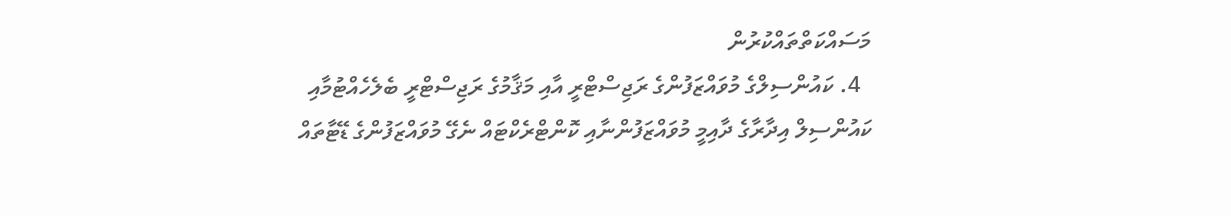މަސައްކަތްތައްކުރުން
  4. ކައުންސިލްގެ މުވައްޒަފުންގެ ރަޖިސްޓްރީ އާއި މަޤާމުގެ ރަޖިސްޓްރީ ބެލެހެއްޓުމާއި ކައުންސިލް އިދާރާގެ ދާއިމީ މުވައްޒަފުންނާއި ކޮންޓްރެކްޓައް ނެގޭ މުވައްޒަފުންގެ ޑޭޓާތައް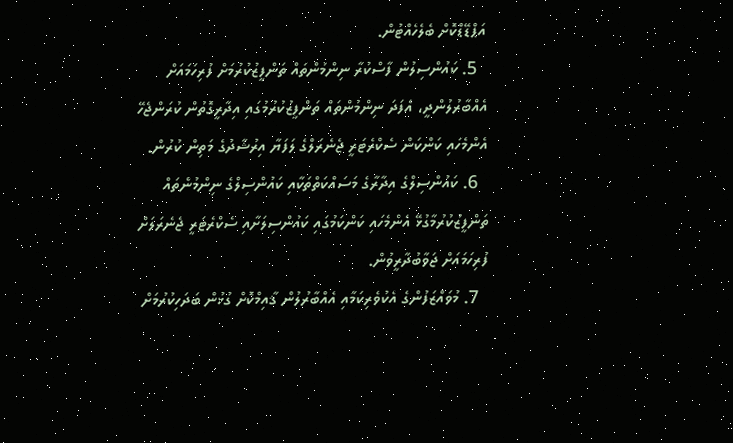އަޕްޑޭޑްކޮށް ބެލެހެއްޓުން.
  5. ކައުންސިލުން ފާސްކުރާ ނިންމުންތައް ތަންފީޒުކުރުމަށް ފުރިހަމައަށް އެއްބާރުލުންދީ، އެފަދަ ނިންމުންތައް ތަންފީޒުކުރުމުގައި އިދާރީގޮތުން ކުރަންޖެހޭ އެންމެހައި ކަންކަން ސެކްރެޓަރީ ޖެނެރަލްގެ ލަފަޔާ އިރުޝާދުގެ މަތިން ކުރުން.
  6. ކައުންސިލްގެ އިދާރާގެ މަސައްކަތްތަކާއި ކައުންސިލްގެ ނިންމުންތައް ތަންފީޒުކުރުމާގުޅޭ އެންމެހައި ކަންކަމުގައި ކައުންސިލަށާއި ސެކްރެޓަރީ ޖެނެރަލަށް ފުރިހަމައަށް ޖަވާބުދާރީވުން.
  7. މުވައްޒަފުންގެ އެކުވެރިކަމާއި އެއްބާރުލުން ޤާއިމްކޮށް ގުޅުން ބަދަހިކުރުމަށް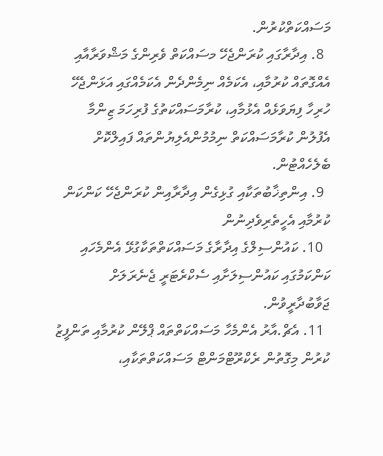މަސައްކަތްކުރުން.
  8. އިދާރާގައި ކުރަންޖެހޭ މސައްކަތް ވެރިންގެ މަޝްވަރާއާއި އެއްގޮތައް ކުރުމާއި، އެކަމެއް ނިމެންދެން އެކަމެއްގައި އަޅަންޖެހޭ ހުރިހާ ފިޔަވަޅެއް އެޅުމާއި، ކުރާމަސައްކަތުގެ ފުރިހަމަ ޒިންމާ އެފުލުން ކުރާމަސައްކަތް ނިމުމުންއެލިޔުންތައް ފައިލްކޮށް ބެލެހެއްޓުން.
  9. އިންތިޚާބުތަކާއި ގުޅިގެން އިދާރާއިން ކުރަންޖެހޭ ކަންކަން ކުރުމާއި އެހީތެރިވެދިނުން
  10. ކައުންސިލްގެ އިދާރާގެ މަސައްކަތްތަކާގުޅޭ އެންމެހައި ކަންކަމުގައި ކައުންސިލަށާއި ސެކްރެޓަރީ ޖެނެރަލަށް ޖަވާބުދާރީވުން.
  11. އެޗް.އާރު އެންމެހާ މަސައްކަތްތައް ޕްލޭން ކުރުމާއި ތަންފީޒު ކުރުން މިގޮތުން ރެކްރޫޓްމަންޓް މަސައްކަތްތަކާއި،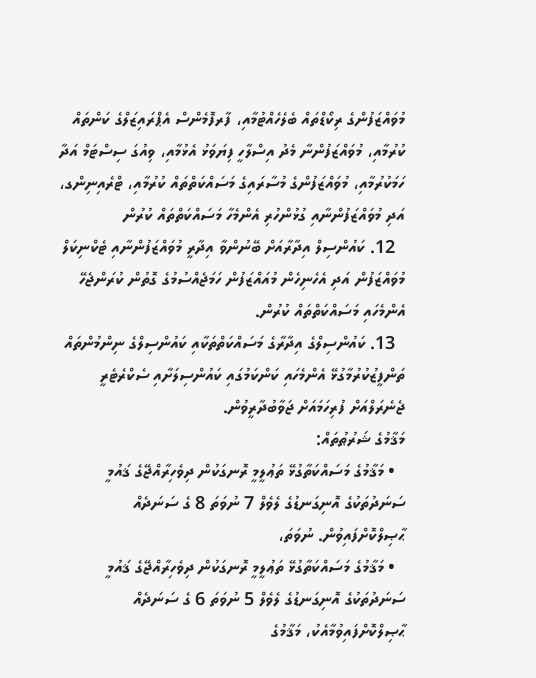މުވައްޒަފުންގެ ރިކޯޑްތައް ބެލެހެއްޓުމާއި، ފާރފޮމެންސް އެޕްރައިޒަލްގެ ކަންތައް ކުރުމާއި، މުވައްޒަފުންނާ މެދު އިސްލާހީ ފިޔަވަޅު އެޅުމާއި، ވިއުގަ ސިސްޓަމް އަދާ ހަމަކުރުމާއި، މުވައްޒަފުންގެ މުސާރައިގެ މަސައްކަތްތައް ކުރުމާއި، ޓްރެއިނިންގ، އަދި މުވައްޒަފުންނާއި ގުޅުންހުރި އެންމެހާ މަސައްކަތްތައް ކުރުން
  12. ކައުންސިލް އިދާރާއަށް ބޭނުންވާ އިދާރީ މުވައްޒަފުންނާއި ޓެކްނިކަލް މުވައްޒަފުން އަދި އެހެނިހެން މުއައްޒަފުން ހަމަޖެއްސުމުގެ ގޮތުން ކުރަންޖެހޭ އެންމެހައި މަސައްކަތްތައް ކުރުން.
  13. ކައުންސިލްގެ އިދާރާގެ މަސައްކަތްތަކާއި ކައުންސިލްގެ ނިންމުންތައް ތަންފީޒުކުރުމާގުޅޭ އެންމެހައި ކަންކަމުގައި ކައުންސިލަށާއި ސެކްރެޓެރީ ޖެނެރަލްއަށް ފުރިހަމައަށް ޖަވާބުދާރީވުން.
މަޤާމުގެ ޝަރުޠުތައް:
  • މަޤާމުގެ މަސައްކަތާގުޅޭ ތަޢުލީމީ ރޮނގަކުން ދިވެހިރާއްޖޭގެ ޤައުމީ ސަނަދުތަކުގެ އޮނިގަނޑުގެ ލެވެލް 7 ނުވަތަ 8 ގެ ސަނަދެއް ޙާޞިލްކޮށްފައިވުން. ނުވަތަ،
  • މަޤާމުގެ މަސައްކަތާގުޅޭ ތަޢުލީމީ ރޮނގަކުން ދިވެހިރާއްޖޭގެ ޤައުމީ ސަނަދުތަކުގެ އޮނިގަނޑުގެ ލެވެލް 5 ނުވަތަ 6 ގެ ސަނަދެއް ޙާޞިލްކޮށްފައިވުމާއެކު، މަޤާމުގެ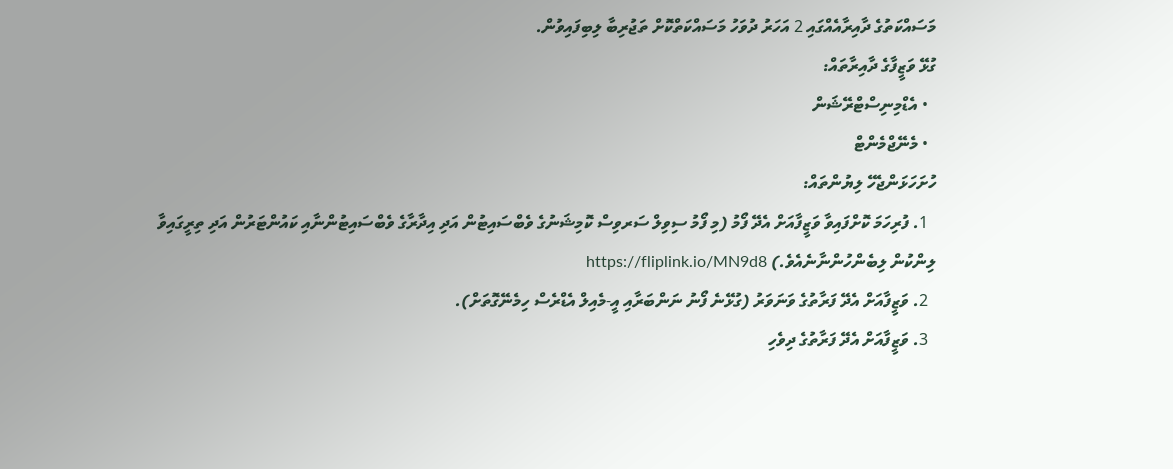މަސައްކަތުގެ ދާއިރާއެއްގައި 2 އަހަރު ދުވަހު މަސައްކަތްކޮށް ތަޖުރިބާ ލިބިފައިވުން.
ގުޅޭ ވަޒީފާގެ ދާއިރާތައް:
  • އެޑްމިނިސްޓްރޭޝަން
  • މެނޭޖްމެންޓް
ހުށަހަޅަންޖެހޭ ލިޔުންތައް:
  1. ފުރިހަމަ ކޮށްފައިވާ ވަޒީފާއަށް އެދޭ ފޯމު (މި ފޯމު ސިވިލް ސަރވިސް ކޮމިޝަނުގެ ވެބްސައިޓުން އަދި އިދާރާގެ ވެބްސައިޓުންނާއި ކައުންޓަރުން އަދި ތިރީގައިވާ ލިންކުން ލިބެންހުންނާނެއެވެ.) https://fliplink.io/MN9d8
  2. ވަޒީފާއަށް އެދޭ ފަރާތުގެ ވަނަވަރު (ގުޅޭނެ ފޯނު ނަންބަރާއި އީ-މެއިލް އެޑްރެސް ހިމެނޭގޮތަށް).
  3. ވަޒީފާއަށް އެދޭ ފަރާތުގެ ދިވެހި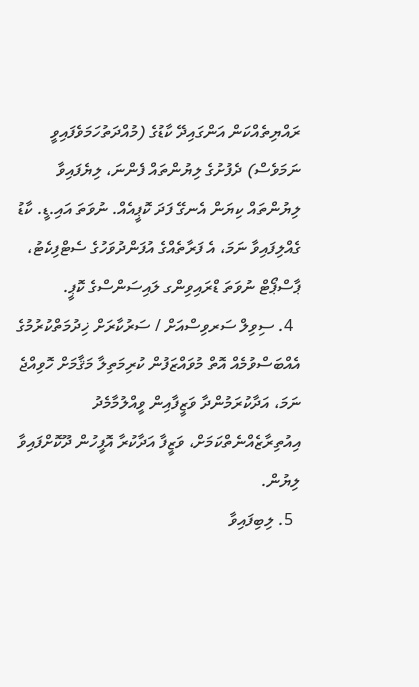ރައްޔިތެއްކަން އަންގައިދޭ ކާޑުގެ (މުއްދަތުހަމަވެފައިވީ ނަމަވެސް) ދެފުށުގެ ލިޔުންތައް ފެންނަ، ލިޔެފައިވާ ލިޔުންތައް ކިޔަން އެނގޭ ފަދަ ކޮޕީއެއް. ނުވަތަ އައި.ޑީ. ކާޑު ގެއްލިފައިވާ ނަމަ، އެ ފަރާތެއްގެ އުފަންދުވަހުގެ ސެޓްފިކެޓު، ޕާސްޕޯޓް ނުވަތަ ޑްރައިވިންގ ލައިސަންސްގެ ކޮޕީ.
  4. ސިވިލް ސަރވިސްއަށް / ސަރުކާރަށް ޚިދުމަތްކުރުމުގެ އެއްބަސްވުމެއް އޮތް މުވައްޒަފުން ކުރިމަތިލާ މަޤާމަށް ހޮވިއްޖެ ނަމަ، އަދާކުރަމުންދާ ވަޒީފާއިން ވީއްލުމާމެދު އިއުތިރާޒެއްނެތްކަމަށް، ވަޒީފާ އަދާކުރާ އޮފީހުން ދޫކޮށްފައިވާ ލިޔުން.
  5. ލިބިފައިވާ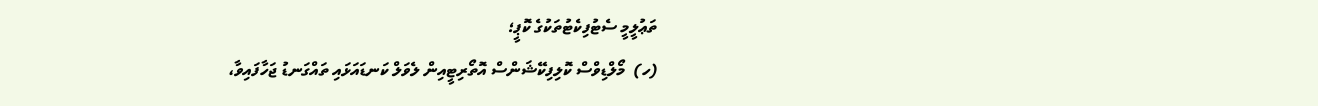ތަޢުލީމީ ސެޓުފިކެޓުތަކުގެ ކޮޕީ؛
(ހ)  މޯލްޑިވްސް ކޮލިފިކޭޝަންސް އޮތޯރިޓީއިން ލެވަލް ކަނޑައަޅައި ތައްގަނޑު ޖަހާފައިވާ،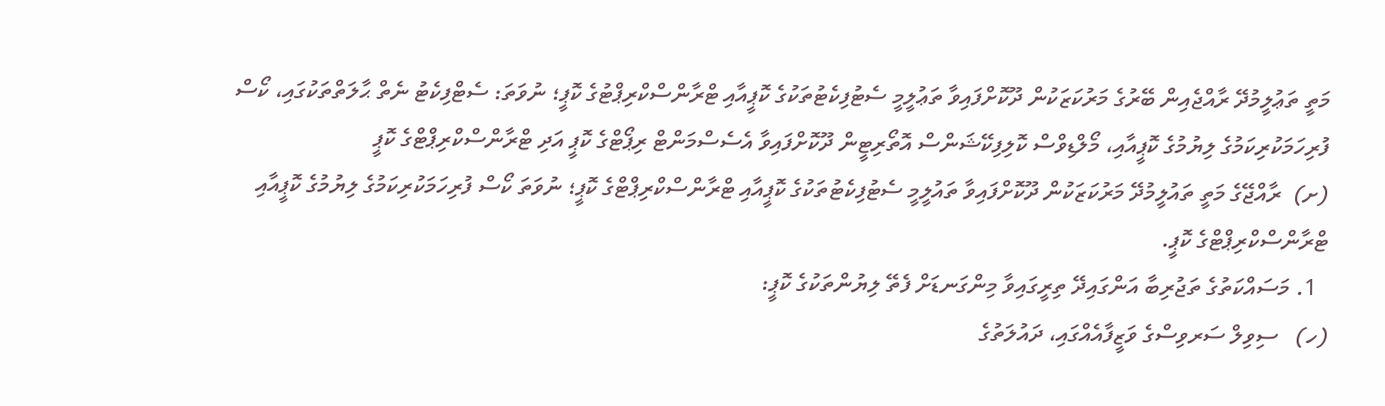މަތީ ތަޢުލީމުދޭ ރާއްޖެއިން ބޭރުގެ މަރުކަޒަކުން ދޫކޮށްފައިވާ ތަޢުލީމީ ސެޓުފިކެޓުތަކުގެ ކޮޕީއާއި ޓްރާންސްކްރިޕްޓުގެ ކޮޕީ؛ ނުވަތަ: ސެޓްފިކެޓު ނެތް ޙާލަތްތަކުގައި، ކޯސް ފުރިހަމަކުރިކަމުގެ ލިޔުމުގެ ކޮޕީއާއި، މޯލްޑިވްސް ކޮލިފިކޭޝަންސް އޮތޯރިޓީން ދޫކޮށްފައިވާ އެސެސްމަންޓް ރިޕޯޓްގެ ކޮޕީ އަދި ޓްރާންސްކްރިޕްޓްގެ ކޮޕީ
(ށ)  ރާއްޖޭގެ މަތީ ތައުލީމުދޭ މަރުކަޒަކުން ދޫކޮށްފައިވާ ތައުލީމީ ސެޓުފިކެޓުތަކުގެ ކޮޕީއާއި ޓްރާންސްކްރިޕްޓްގެ ކޮޕީ؛ ނުވަތަ ކޯސް ފުރިހަމަކުރިކަމުގެ ލިޔުމުގެ ކޮޕީއާއި ޓްރާންސްކްރިޕްޓްގެ ކޮޕީ.
  1. މަސައްކަތުގެ ތަޖުރިބާ އަންގައިދޭ ތިރީގައިވާ މިންގަނޑަށް ފެތޭ ލިޔުންތަކުގެ ކޮޕީ:
(ހ)   ސިވިލް ސަރވިސްގެ ވަޒީފާއެއްގައި، ދައުލަތުގެ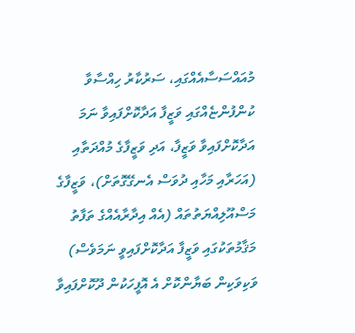މުއައްސަސާއެއްގައި، ސަރުކާރު ހިއްސާވާ ކުންފުންޏެއްގައި ވަޒީފާ އަދާކޮށްފައިވާ ނަމަ އަދާކޮށްފައިވާ ވަޒީފާ، އަދި ވަޒީފާގެ މުއްދަތާއި (އަހަރާއި މަހާއި ދުވަސް އެނގޭގޮތަށް)، ވަޒީފާގެ މަސްއޫލިއްޔަތުތައް (އެއް އިދާރާއެއްގެ ތަފާތު މަޤާމުތަކުގައި ވަޒީފާ އަދާކޮށްފައިވީ ނަމަވެސް) ވަކިވަކިން ބަޔާންކޮށް އެ އޮފީހަކުން ދޫކޮށްފައިވާ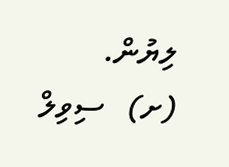ލިޔުން.
(ށ)   ސިވިލް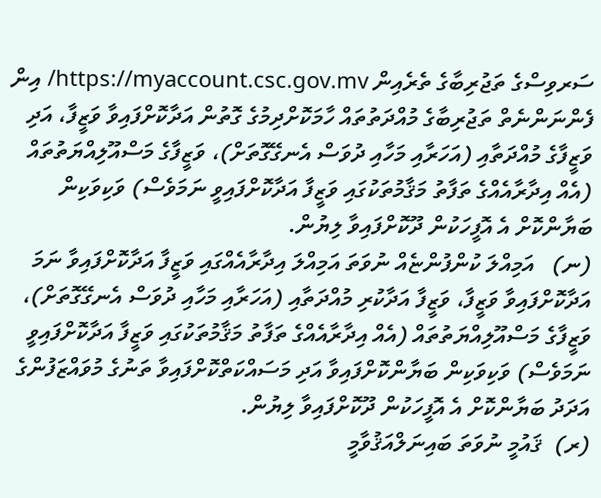ސަރވިސްގެ ތަޖުރިބާގެ ތެރެއިން https://myaccount.csc.gov.mv/ އިން ފެންނަންނެތް ތަޖުރިބާގެ މުއްދަތުތައް ހާމަކޮށްދިމުގެ ގޮތުން އަދާކޮށްފައިވާ ވަޒީފާ، އަދި ވަޒީފާގެ މުއްދަތާއި (އަހަރާއި މަހާއި ދުވަސް އެނގޭގޮތަށް)، ވަޒީފާގެ މަސްއޫލިއްޔަތުތައް (އެއް އިދާރާއެއްގެ ތަފާތު މަޤާމުތަކުގައި ވަޒީފާ އަދާކޮށްފައިވީ ނަމަވެސް) ވަކިވަކިން ބަޔާންކޮށް އެ އޮފީހަކުން ދޫކޮށްފައިވާ ލިޔުން.
(ނ)   އަމިއްލަ ކުންފުންޏެއް ނުވަތަ އަމިއްލަ އިދާރާއެއްގައި ވަޒީފާ އަދާކޮށްފައިވާ ނަމަ އަދާކޮށްފައިވާ ވަޒީފާ، ވަޒީފާ އަދާކުރި މުއްދަތާއި (އަހަރާއި މަހާއި ދުވަސް އެނގޭގޮތަށް)، ވަޒީފާގެ މަސްއޫލިއްޔަތުތައް (އެއް އިދާރާއެއްގެ ތަފާތު މަޤާމުތަކުގައި ވަޒީފާ އަދާކޮށްފައިވީ ނަމަވެސް) ވަކިވަކިން ބަޔާންކޮށްފައިވާ އަދި މަސައްކަތްކޮށްފައިވާ ތަނުގެ މުވައްޒަފުންގެ އަދަދު ބަޔާންކޮށް އެ އޮފީހަކުން ދޫކޮށްފައިވާ ލިޔުން.
(ރ)  ޤައުމީ ނުވަތަ ބައިނަލްއަޤުވާމީ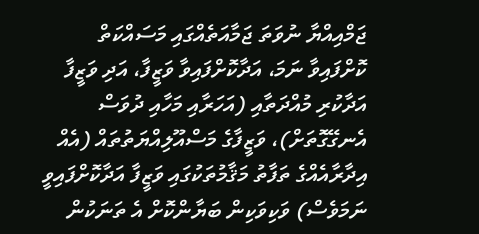ޖަމްއިއްޔާ ނުވަތަ ޖަމާއަތެއްގައި މަސައްކަތް ކޮށްފައިވާ ނަމަ، އަދާކޮށްފައިވާ ވަޒީފާ، އަދި ވަޒީފާ އަދާކުރި މުއްދަތާއި (އަހަރާއި މަހާއި ދުވަސް އެނގޭގޮތަށް)، ވަޒީފާގެ މަސްއޫލިއްޔަތުތައް (އެއް އިދާރާއެއްގެ ތަފާތު މަޤާމުތަކުގައި ވަޒީފާ އަދާކޮށްފައިވީ ނަމަވެސް) ވަކިވަކިން ބަޔާންކޮށް އެ ތަނަކުން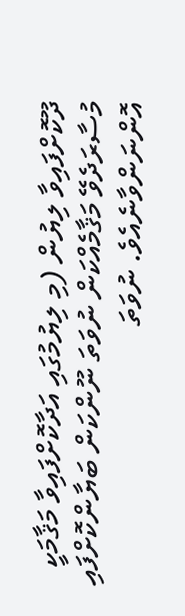ދޫކޮށްފައިވާ ލިޔުން (މި ލިޔުމުގައި އަދާކޮށްފައިވާ މަޤާމަކީ މުސާރަދެވޭ މަޤާމެއްކަން ނުވަތަ ނޫންކަން ބަޔާންކޮށްފައި އޮންނަންވާނެއެވެ. ނުވަތަ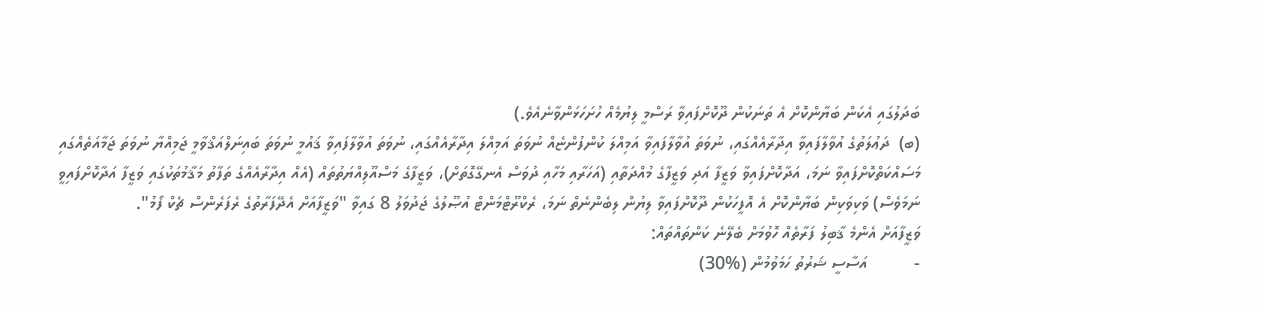ބަދަލުގައި އެކަން ބަޔާންކޮށް އެ ތަނަކުން ދޫކޮށްފައިވާ ރަސްމީ ލިޔުމެއް ހުށަހަޅަންވާނެއެވެ.)
(ބ)  ދަޢުލަތުގެ އުވާލާފައިވާ އިދާރާއެއްގައި، ނުވަތަ އުވާލާފައިވާ އަމިއްލަ ކުންފުންޏެއް ނުވަތަ އަމިއްލަ އިދާރާއެއްގައި، ނުވަތަ އުވާލާފައިވާ ޤައުމީ ނުވަތަ ބައިނަލްއަޤްވާމީ ޖަމިއްޔާ ނުވަތަ ޖަމާއަތެއްގައި މަސައްކަތްކޮށްފައިވާ ނަމަ، އަދާކޮށްފައިވާ ވަޒީފާ އަދި ވަޒީފާގެ މުއްދަތާއި (އަހަރާއި މަހާއި ދުވަސް އެނގޭގޮތަށް)، ވަޒީފާގެ މަސްއޫލިއްޔަތުތައް (އެއް އިދާރާއެއްގެ ތަފާތު މަޤާމުތަކުގައި ވަޒީފާ އަދާކޮށްފައިވީ ނަމަވެސް) ވަކިވަކިން ބަޔާންކޮށް އެ އޮފީހަކުން ދޫކޮށްފައިވާ ލިޔުން ލިބެންނެތް ނަމަ، ރެކްރޫޓްމަންޓް އުޞޫލުގެ ޖަދުވަލު 8 ގައިވާ "ވަޒީފާއަށް އެދޭފަރާތުގެ ރެފަރެންސް ޗެކް ފޯމު".
ވަޒީފާއަށް އެންމެ ޤާބިލު ފަރާތެއް ހޮވުމަށް ބެލޭނެ ކަންތައްތައް:
-          އަސާސީ ޝަރުތު ހަމަވުމުން (%30)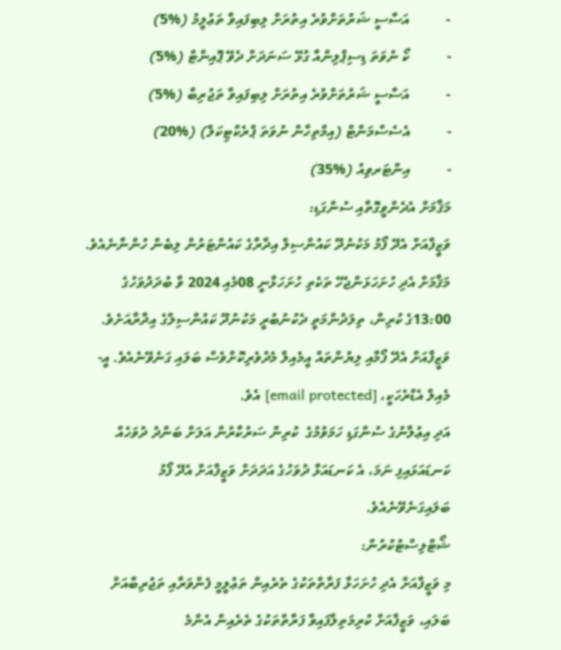-          އަސާސީ ޝަރުތަށްވުރެ އިތުރަށް ލިބިފައިވާ ތަޢުލީމު (%5)
-          ކޯ ނުވަތަ ޑިސިޕްލިންއާ ގުޅޭ ސަނަދަށް ދެވޭ ޕޮއިންޓް (%5)
-          އަސާސީ ޝަރުތަށްވުރެ އިތުރަށް ލިބިފައިވާ ތަޖުރިބާ (%5)
-          އެސެސްމަންޓް (އިމްތިހާން ނުވަތަ ޕްރެކްޓިކަލް) (%20)
-          އިންޓަރވިއު (%35)
މަޤާމަށް އެދެންވީގޮތާއި ސުންގަޑި:
ވަޒީފާއަށް އެދޭ ފޯމު މަކުނުދޫ ކައުންސިލް އިދާރާގެ ކައުންޓަރުން ލިބެން ހުންނާނެއެވެ. މަޤާމަށް އެދި ހުށަހަޅަންޖެހޭ ތަކެތި ހުށަހަޅާނީ 08މެއި 2024 ވާ ބުދަދުވަހުގެ 13:00ގެ ކުރިން، ތިލަދުންމަތީ ދެކުނުބުރީ މަކުނުދޫ ކައުންސިލްގެ އިދާރާއަށެވެ. ވަޒީފާއަށް އެދޭ ފޯމާއި ލިޔުންތައް އީމެއިލް މެދުވެރިކޮށްވެސް ބަލައި ގަނެވޭނެއެވެ. އީ-މެއިލް އެޑްރެހަކީ، [email protected] އެވެ.
އަދި އިޢުލާނުގެ ސުންގަޑި ހަމަވުމުގެ  ކުރިން ސަރުކާރުން އަލަށް ބަންދު ދުވަހެއް ކަނޑައަޅައިފި ނަމަ، އެ ކަނޑައަޅާ ދުވަހުގެ އަދަދަށް ވަޒީފާއަށް އެދޭ ފޯމު ބަލައިގަނެވޭނެއެވެ.
ޝޯޓްލިސްޓުކުރުން:
މި ވަޒީފާއަށް އެދި ހުށަހަޅާ ފަރާތްތަކުގެ ތެރެއިން ތަޢުލީމީ ފެންވަރާއި ތަޖުރިބާއަށް ބަލައި، ވަޒީފާއަށް ކުރިމަތިލާފައިވާ ފަރާތްތަކުގެ ތެރެއިން އެންމެ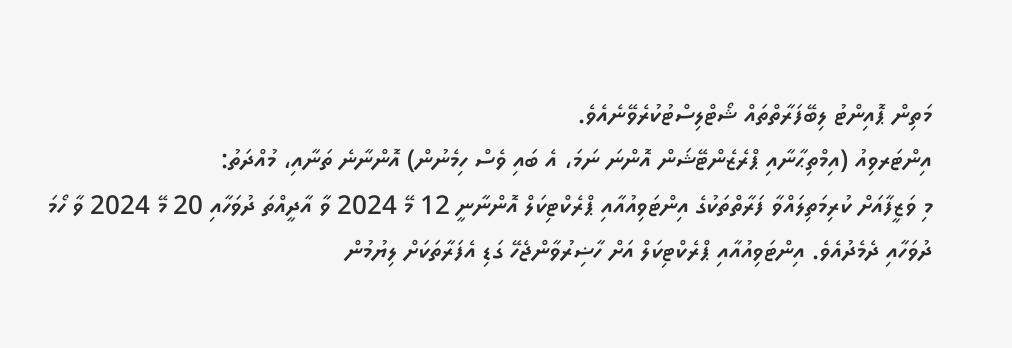މަތިން ޕޮއިންޓު ލިބޭފަރާތްތައް ޝޯޓްލިސްޓުކުރެވޭނެއެވެ.
އިންޓަރވިއު (އިމްތިޙާނާއި ޕްރެޒެންޓޭޝަން އޮންނަ ނަމަ، އެ ބައި ވެސް ހިމެނުން) އޮންނާނެ ތަނާއި، މުއްދަތު:
މި ވަޒީފާއަށް ކުރިމަތިލައްވާ ފަރާތްތަކުގެ އިންޓަވިއުއާއި ޕްރެކްޓިކަލް އޮންނާނީ 12 މޭ 2024 ވާ އާދީއްތަ ދުވަހާއި 20 މޭ 2024 ވާ ހޯމަ ދުވަހާއި ދެމެދުއެވެ. އިންޓަވިއުއާއި ޕްރެކްޓިކަލް އަށް ހާޟިރުވާންޖެހޭ ގަޑި އެފަރާތަކަށް ލިޔުމުން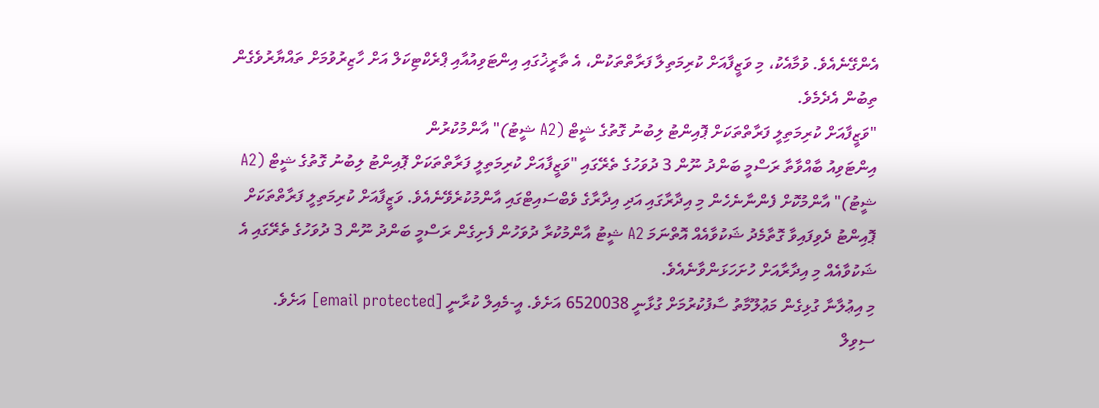އެންގޭނެއެވެ. ވުމާއެކު، މި ވަޒީފާއަށް ކުރިމަތިލާ ފަރާތްތަކުން، އެ ތާރީޚުގައި އިންޓަވިއުއާއި ޕްރެކްޓިކަލް އަށް ހާޒިރުވުމަށް ތައްޔާރުވެގެން ތިބުން އެދެމެވެ.
"ވަޒީފާއަށް ކުރިމަތިލީ ފަރާތްތަކަށް ޕޮއިންޓު ލިބުނު ގޮތުގެ ޝީޓް (A2 ޝީޓު)" އާންމުކުރުން
އިންޓަވިއު ބާއްވާތާ ރަސްމީ ބަންދު ނޫން 3 ދުވަހުގެ ތެރޭގައި "ވަޒީފާއަށް ކުރިމަތިލީ ފަރާތްތަކަށް ޕޮއިންޓު ލިބުނު ގޮތުގެ ޝީޓް (A2 ޝީޓު)" އާންމުކޮށް ފެންނާނެހެން މި އިދާރާގައި އަދި އިދާރާގެ ވެބްސައިޓްގައި އާންމުކުރެވޭނެއެވެ. ވަޒީފާއަށް ކުރިމަތިލީ ފަރާތްތަކަށް ޕޮއިންޓު ދެވިފައިވާ ގޮތާމެދު ޝަކުވާއެއް އޮތްނަމަ A2 ޝީޓު އާންމުކުރާ ދުވަހުން ފެށިގެން ރަސްމީ ބަންދު ނޫން 3 ދުވަހުގެ ތެރޭގައި އެ ޝަކުވާއެއް މި އިދާރާއަށް ހުށަހަޅަންވާނެއެވެ.
މި އިޢުލާނާ ގުޅިގެން މަޢުލޫމާތު ސާފުކުރުމަށް ގުޅާނީ 6520038 އަށެވެ. އީ-މެއިލް ކުރާނީ [email protected] އަށެވެ.
ސިވިލް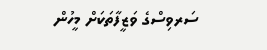ސަރވިސްގެ ވަޒީފާތަކަށް މީހުން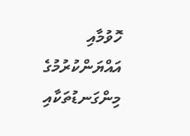ހޮވުމާއި އައްޔަންކުރުމުގެ މިންގަނޑުތަކާއި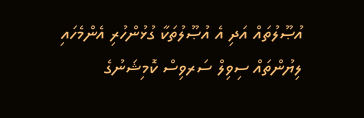އުޞޫލުތައް އަދި އެ އުޞޫލުތަކާ ގުޅުންހުރި އެންމެހައި ލިޔުންތައް ސިވިލް ސަރވިސް ކޮމިޝަނުގެ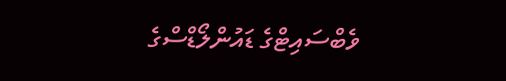ވެބްސައިޓްގެ ޑައުންލޯޑްސްގެ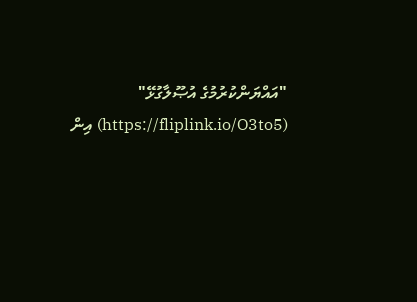"އައްޔަންކުރުމުގެ އުޞޫލާގުޅޭ" (https://fliplink.io/O3to5) އިން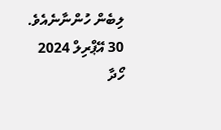ލިބެން ހުންނާނެއެވެ.
30 އޭޕްރިލް 2024
ހޯދާ